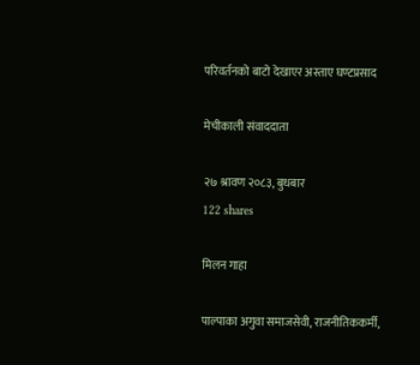परिवर्तनको बाटो देखाएर अस्ताए घण्टप्रसाद

मेचीकाली संवाददाता

२७ श्रावण २०८३, बुधबार
122 shares

मिलन गाहा

पाल्पाका अगुवा समाजसेवी, राजनीतिककर्मी,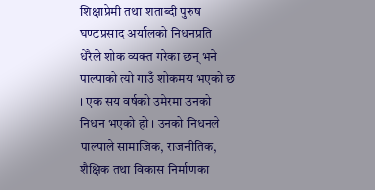शिक्षाप्रेमी तथा शताब्दी पुरुष घण्टप्रसाद अर्यालको निधनप्रति धेरैले शोक व्यक्त गरेका छन् भने पाल्पाको त्यो गाउँ शोकमय भएको छ । एक सय वर्षको उमेरमा उनको निधन भएको हो । उनको निधनले पाल्पाले सामाजिक, राजनीतिक, शैक्षिक तथा विकास निर्माणका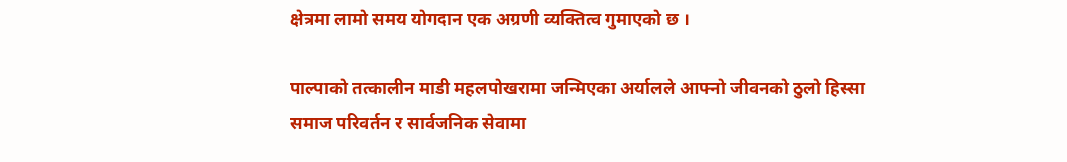क्षेत्रमा लामो समय योगदान एक अग्रणी व्यक्तित्व गुमाएको छ ।

पाल्पाको तत्कालीन माडी महलपोखरामा जन्मिएका अर्यालले आफ्नो जीवनको ठुलो हिस्सा समाज परिवर्तन र सार्वजनिक सेवामा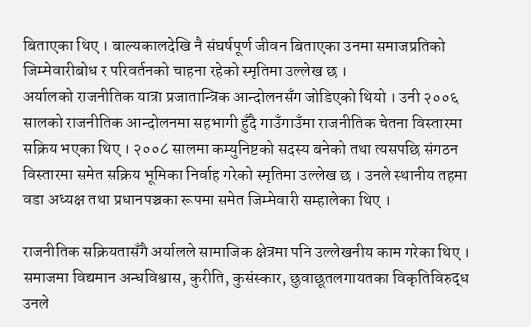बिताएका थिए । बाल्यकालदेखि नै संघर्षपूर्ण जीवन बिताएका उनमा समाजप्रतिको जिम्मेवारीबोध र परिवर्तनको चाहना रहेको स्मृतिमा उल्लेख छ ।
अर्यालको राजनीतिक यात्रा प्रजातान्त्रिक आन्दोलनसँग जोडिएको थियो । उनी २००६ सालको राजनीतिक आन्दोलनमा सहभागी हुँदै गाउँगाउँमा राजनीतिक चेतना विस्तारमा सक्रिय भएका थिए । २००८ सालमा कम्युनिष्टको सदस्य बनेको तथा त्यसपछि संगठन विस्तारमा समेत सक्रिय भूमिका निर्वाह गरेको स्मृतिमा उल्लेख छ । उनले स्थानीय तहमा वडा अध्यक्ष तथा प्रधानपञ्चका रूपमा समेत जिम्मेवारी सम्हालेका थिए ।

राजनीतिक सक्रियतासँगै अर्यालले सामाजिक क्षेत्रमा पनि उल्लेखनीय काम गरेका थिए । समाजमा विद्यमान अन्धविश्वास, कुरीति, कुसंस्कार, छुवाछूतलगायतका विकृतिविरुद्ध उनले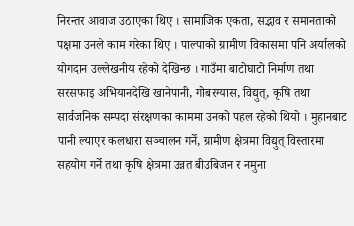निरन्तर आवाज उठाएका थिए । सामाजिक एकता, सद्भाव र समानताको पक्षमा उनले काम गरेका थिए । पाल्पाको ग्रामीण विकासमा पनि अर्यालको योगदान उल्लेखनीय रहेको देखिन्छ । गाउँमा बाटोघाटो निर्माण तथा सरसफाइ अभियानदेखि खानेपानी, गोबरग्यास, विद्युत्, कृषि तथा सार्वजनिक सम्पदा संरक्षणका काममा उनको पहल रहेको थियो । मुहानबाट पानी ल्याएर कलधारा सञ्चालन गर्ने, ग्रामीण क्षेत्रमा विद्युत् विस्तारमा सहयोग गर्ने तथा कृषि क्षेत्रमा उन्नत बीउबिजन र नमुना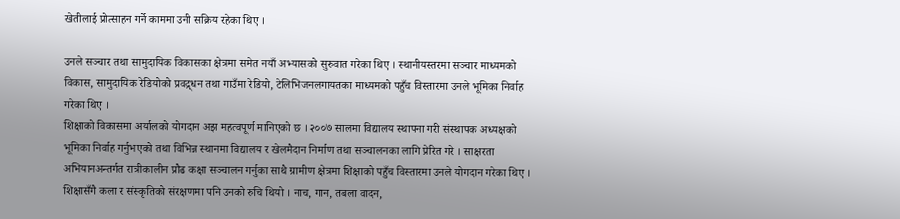खेतीलाई प्रोत्साहन गर्ने काममा उनी सक्रिय रहेका थिए ।

उनले सञ्चार तथा सामुदायिक विकासका क्षेत्रमा समेत नयाँ अभ्यासको सुरुवात गरेका थिए । स्थानीयस्तरमा सञ्चार माध्यमको विकास, सामुदायिक रेडियोको प्रवद्र्धन तथा गाउँमा रेडियो, टेलिभिजनलगायतका माध्यमको पहुँच विस्तारमा उनले भूमिका निर्वाह गरेका थिए ।
शिक्षाको विकासमा अर्यालको योगदान अझ महत्वपूर्ण मानिएको छ । २००७ सालमा विद्यालय स्थापना गरी संस्थापक अध्यक्षको भूमिका निर्वाह गर्नुभएको तथा विभिन्न स्थानमा विद्यालय र खेलमैदान निर्माण तथा सञ्चालनका लागि प्रेरित गरे । साक्षरता अभियानअन्तर्गत रात्रीकालीन प्रौढ कक्षा सञ्चालन गर्नुका साथै ग्रामीण क्षेत्रमा शिक्षाको पहुँच विस्तारमा उनले योगदान गरेका थिए ।
शिक्षासँगै कला र संस्कृतिको संरक्षणमा पनि उनको रुचि थियो । नाच, गान, तबला वादन,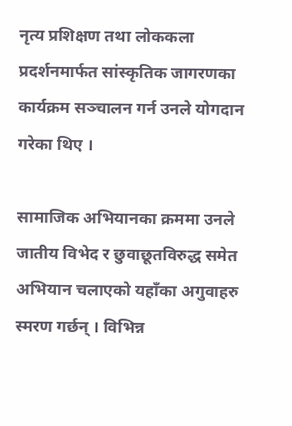नृत्य प्रशिक्षण तथा लोककला प्रदर्शनमार्फत सांस्कृतिक जागरणका कार्यक्रम सञ्चालन गर्न उनले योगदान गरेका थिए ।

सामाजिक अभियानका क्रममा उनले जातीय विभेद र छुवाछूतविरुद्ध समेत अभियान चलाएको यहाँका अगुवाहरु स्मरण गर्छन् । विभिन्न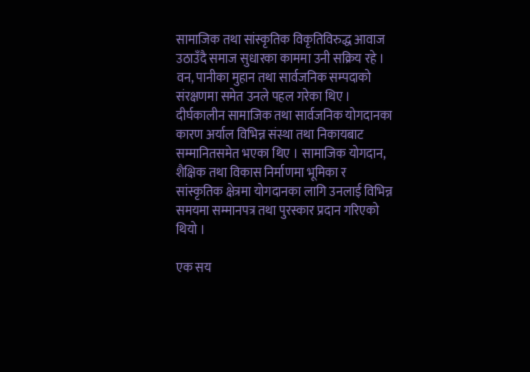सामाजिक तथा सांस्कृतिक विकृतिविरुद्ध आवाज उठाउँदै समाज सुधारका काममा उनी सक्रिय रहे । वन, पानीका मुहान तथा सार्वजनिक सम्पदाको संरक्षणमा समेत उनले पहल गरेका थिए ।
दीर्घकालीन सामाजिक तथा सार्वजनिक योगदानका कारण अर्याल विभिन्न संस्था तथा निकायबाट सम्मानितसमेत भएका थिए । सामाजिक योगदान, शैक्षिक तथा विकास निर्माणमा भूमिका र सांस्कृतिक क्षेत्रमा योगदानका लागि उनलाई विभिन्न समयमा सम्मानपत्र तथा पुरस्कार प्रदान गरिएको थियो ।

एक सय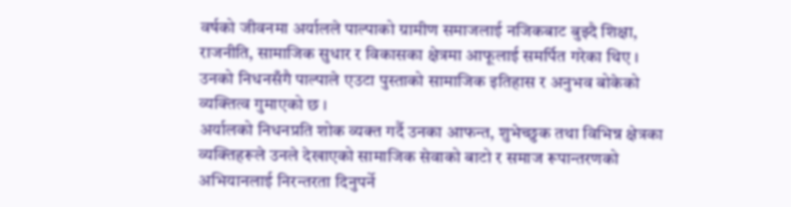वर्षको जीवनमा अर्यालले पाल्पाको ग्रामीण समाजलाई नजिकबाट बुझ्दै शिक्षा, राजनीति, सामाजिक सुधार र विकासका क्षेत्रमा आफूलाई समर्पित गरेका थिए । उनको निधनसँगै पाल्पाले एउटा पुस्ताको सामाजिक इतिहास र अनुभव बोकेको व्यक्तित्व गुमाएको छ ।
अर्यालको निधनप्रति शोक व्यक्त गर्दै उनका आफन्त, शुभेच्छुक तथा विभिन्न क्षेत्रका व्यक्तिहरूले उनले देखाएको सामाजिक सेवाको बाटो र समाज रूपान्तरणको अभियानलाई निरन्तरता दिनुपर्ने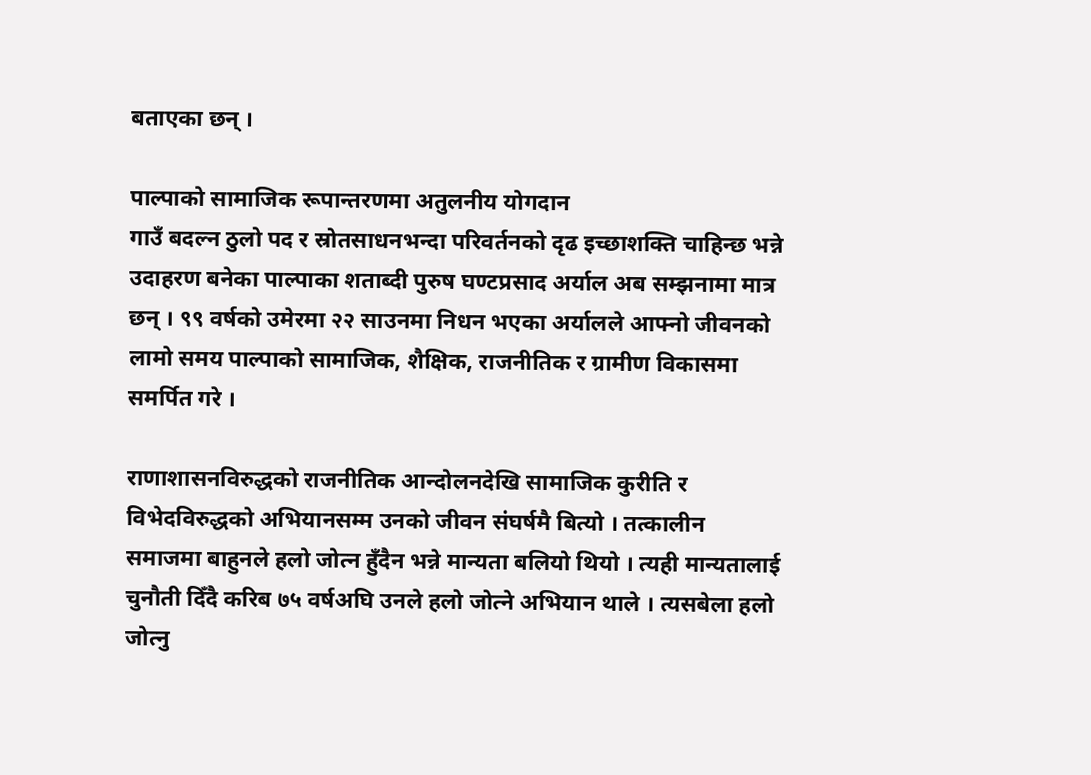बताएका छन् ।

पाल्पाको सामाजिक रूपान्तरणमा अतुलनीय योगदान
गाउँ बदल्न ठुलो पद र स्रोतसाधनभन्दा परिवर्तनको दृढ इच्छाशक्ति चाहिन्छ भन्ने उदाहरण बनेका पाल्पाका शताब्दी पुरुष घण्टप्रसाद अर्याल अब सम्झनामा मात्र छन् । ९९ वर्षको उमेरमा २२ साउनमा निधन भएका अर्यालले आफ्नो जीवनको लामो समय पाल्पाको सामाजिक, शैक्षिक, राजनीतिक र ग्रामीण विकासमा समर्पित गरे ।

राणाशासनविरुद्धको राजनीतिक आन्दोलनदेखि सामाजिक कुरीति र विभेदविरुद्धको अभियानसम्म उनको जीवन संघर्षमै बित्यो । तत्कालीन समाजमा बाहुनले हलो जोत्न हुँदैन भन्ने मान्यता बलियो थियो । त्यही मान्यतालाई चुनौती दिँदै करिब ७५ वर्षअघि उनले हलो जोत्ने अभियान थाले । त्यसबेला हलो जोत्नु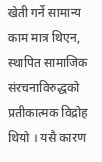खेती गर्ने सामान्य काम मात्र थिएन, स्थापित सामाजिक संरचनाविरुद्धको प्रतीकात्मक विद्रोह थियो । यसै कारण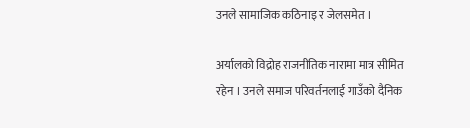उनले सामाजिक कठिनाइ र जेलसमेत ।

अर्यालको विद्रोह राजनीतिक नारामा मात्र सीमित रहेन । उनले समाज परिवर्तनलाई गाउँको दैनिक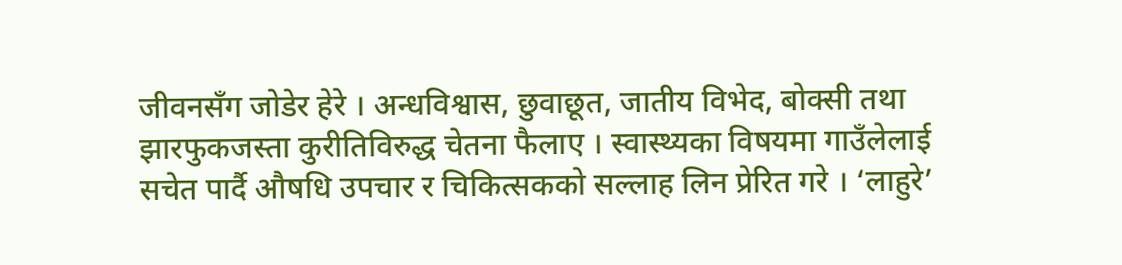जीवनसँग जोडेर हेरे । अन्धविश्वास, छुवाछूत, जातीय विभेद, बोक्सी तथा झारफुकजस्ता कुरीतिविरुद्ध चेतना फैलाए । स्वास्थ्यका विषयमा गाउँलेलाई सचेत पार्दै औषधि उपचार र चिकित्सकको सल्लाह लिन प्रेरित गरे । ‘लाहुरे’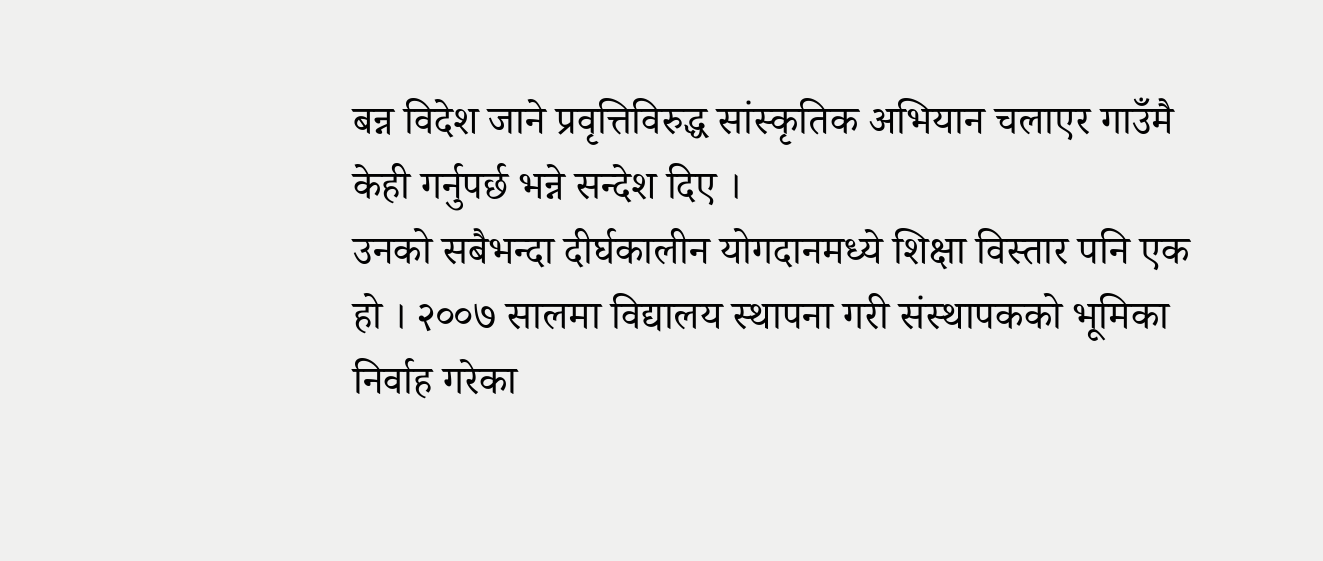बन्न विदेश जाने प्रवृत्तिविरुद्ध सांस्कृतिक अभियान चलाएर गाउँमै केही गर्नुपर्छ भन्ने सन्देश दिए ।
उनको सबैभन्दा दीर्घकालीन योगदानमध्ये शिक्षा विस्तार पनि एक हो । २००७ सालमा विद्यालय स्थापना गरी संस्थापकको भूमिका निर्वाह गरेका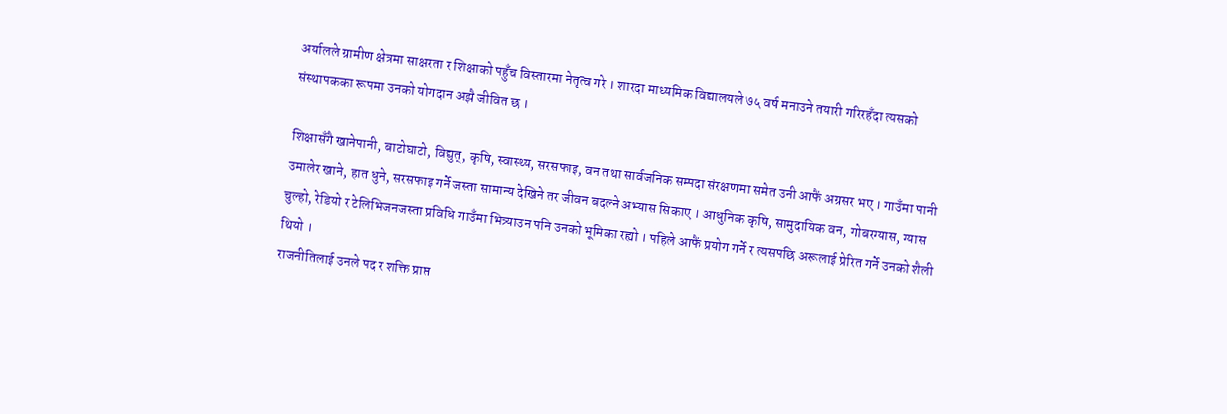अर्यालले ग्रामीण क्षेत्रमा साक्षरता र शिक्षाको पहुँच विस्तारमा नेतृत्व गरे । शारदा माध्यमिक विद्यालयले ७५ वर्ष मनाउने तयारी गरिरहँदा त्यसको संस्थापकका रूपमा उनको योगदान अझै जीवित छ ।

शिक्षासँगै खानेपानी, बाटोघाटो, विद्युत्, कृषि, स्वास्थ्य, सरसफाइ, वन तथा सार्वजनिक सम्पदा संरक्षणमा समेत उनी आफैं अग्रसर भए । गाउँमा पानी उमालेर खाने, हात धुने, सरसफाइ गर्ने जस्ता सामान्य देखिने तर जीवन बदल्ने अभ्यास सिकाए । आधुनिक कृषि, सामुदायिक वन, गोबरग्यास, ग्यास चुल्हो, रेडियो र टेलिभिजनजस्ता प्रविधि गाउँमा भित्र्याउन पनि उनको भूमिका रह्यो । पहिले आफैं प्रयोग गर्ने र त्यसपछि अरूलाई प्रेरित गर्ने उनको शैली थियो ।
राजनीतिलाई उनले पद र शक्ति प्राप्त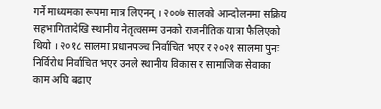गर्ने माध्यमका रूपमा मात्र लिएनन् । २००७ सालको आन्दोलनमा सक्रिय सहभागितादेखि स्थानीय नेतृत्वसम्म उनको राजनीतिक यात्रा फैलिएको थियो । २०१८ सालमा प्रधानपञ्च निर्वाचित भएर र २०२१ सालमा पुनः निर्विरोध निर्वाचित भएर उनले स्थानीय विकास र सामाजिक सेवाका काम अघि बढाए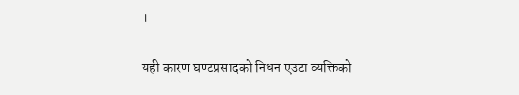।

यही कारण घण्टप्रसादको निधन एउटा व्यक्तिको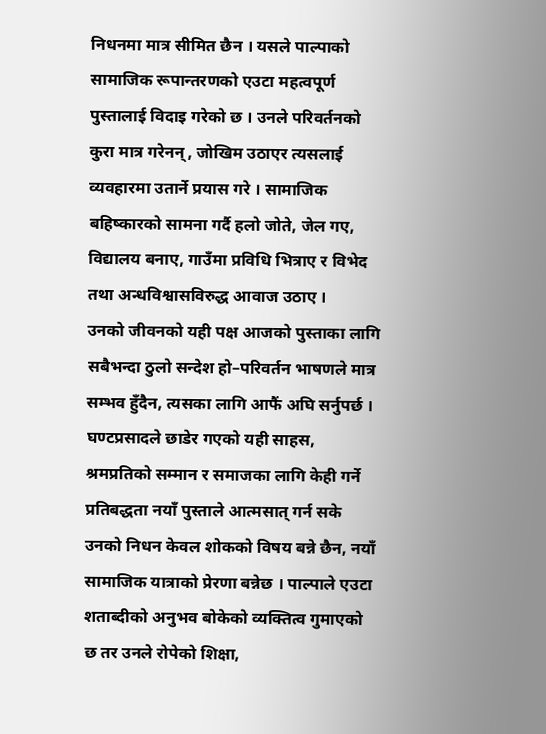निधनमा मात्र सीमित छैन । यसले पाल्पाको सामाजिक रूपान्तरणको एउटा महत्वपूर्ण पुस्तालाई विदाइ गरेको छ । उनले परिवर्तनको कुरा मात्र गरेनन्, जोखिम उठाएर त्यसलाई व्यवहारमा उतार्ने प्रयास गरे । सामाजिक बहिष्कारको सामना गर्दै हलो जोते, जेल गए, विद्यालय बनाए, गाउँमा प्रविधि भित्राए र विभेद तथा अन्धविश्वासविरुद्ध आवाज उठाए ।
उनको जीवनको यही पक्ष आजको पुस्ताका लागि सबैभन्दा ठुलो सन्देश हो–परिवर्तन भाषणले मात्र सम्भव हुँदैन, त्यसका लागि आफैं अघि सर्नुपर्छ । घण्टप्रसादले छाडेर गएको यही साहस, श्रमप्रतिको सम्मान र समाजका लागि केही गर्ने प्रतिबद्धता नयाँ पुस्ताले आत्मसात् गर्न सके उनको निधन केवल शोकको विषय बन्ने छैन, नयाँ सामाजिक यात्राको प्रेरणा बन्नेछ । पाल्पाले एउटा शताब्दीको अनुभव बोकेको व्यक्तित्व गुमाएको छ तर उनले रोपेको शिक्षा,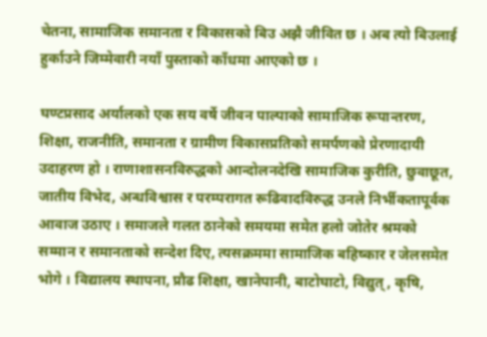चेतना, सामाजिक समानता र विकासको बिउ अझै जीवित छ । अब त्यो बिउलाई हुर्काउने जिम्मेवारी नयाँ पुस्ताको काँधमा आएको छ ।

घण्टप्रसाद अर्यालको एक सय वर्षे जीवन पाल्पाको सामाजिक रूपान्तरण, शिक्षा, राजनीति, समानता र ग्रामीण विकासप्रतिको समर्पणको प्रेरणादायी उदाहरण हो । राणाशासनविरुद्धको आन्दोलनदेखि सामाजिक कुरीति, छुवाछूत, जातीय विभेद, अन्धविश्वास र परम्परागत रूढिवादविरुद्ध उनले निर्भीकतापूर्वक आवाज उठाए । समाजले गलत ठानेको समयमा समेत हलो जोतेर श्रमको सम्मान र समानताको सन्देश दिए, त्यसक्रममा सामाजिक बहिष्कार र जेलसमेत भोगे । विद्यालय स्थापना, प्रौढ शिक्षा, खानेपानी, बाटोघाटो, विद्युत्, कृषि,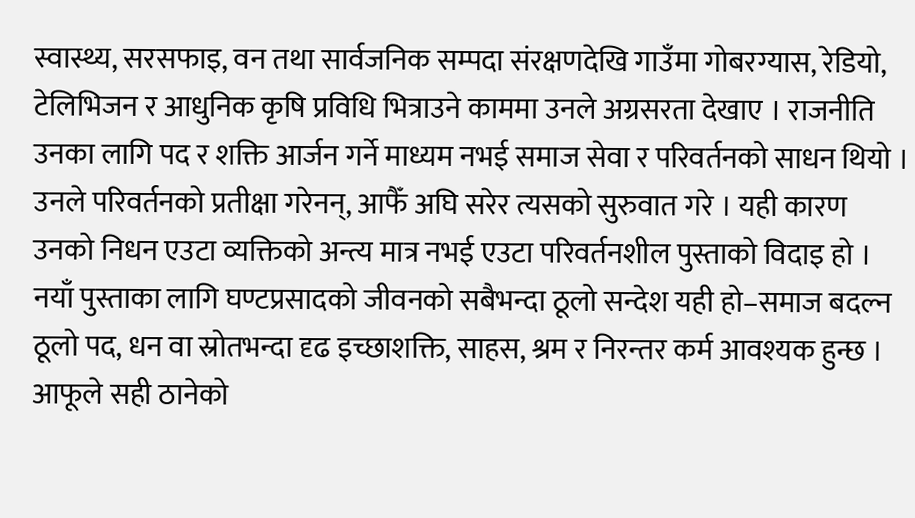स्वास्थ्य, सरसफाइ, वन तथा सार्वजनिक सम्पदा संरक्षणदेखि गाउँमा गोबरग्यास, रेडियो, टेलिभिजन र आधुनिक कृषि प्रविधि भित्राउने काममा उनले अग्रसरता देखाए । राजनीति उनका लागि पद र शक्ति आर्जन गर्ने माध्यम नभई समाज सेवा र परिवर्तनको साधन थियो । उनले परिवर्तनको प्रतीक्षा गरेनन्, आफैँ अघि सरेर त्यसको सुरुवात गरे । यही कारण उनको निधन एउटा व्यक्तिको अन्त्य मात्र नभई एउटा परिवर्तनशील पुस्ताको विदाइ हो । नयाँ पुस्ताका लागि घण्टप्रसादको जीवनको सबैभन्दा ठूलो सन्देश यही हो–समाज बदल्न ठूलो पद, धन वा स्रोतभन्दा दृढ इच्छाशक्ति, साहस, श्रम र निरन्तर कर्म आवश्यक हुन्छ । आफूले सही ठानेको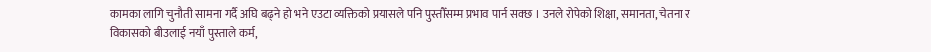कामका लागि चुनौती सामना गर्दै अघि बढ्ने हो भने एउटा व्यक्तिको प्रयासले पनि पुस्तौँसम्म प्रभाव पार्न सक्छ । उनले रोपेको शिक्षा, समानता, चेतना र विकासको बीउलाई नयाँ पुस्ताले कर्म,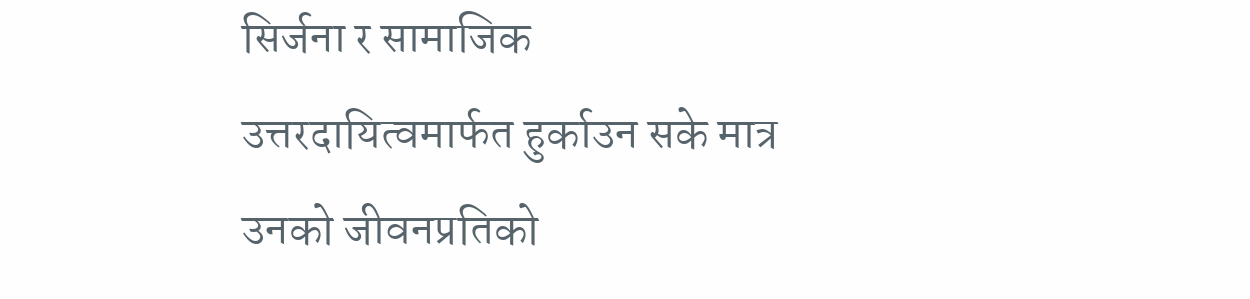सिर्जना र सामाजिक उत्तरदायित्वमार्फत हुर्काउन सके मात्र उनको जीवनप्रतिको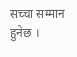सच्चा सम्मान हुनेछ ।